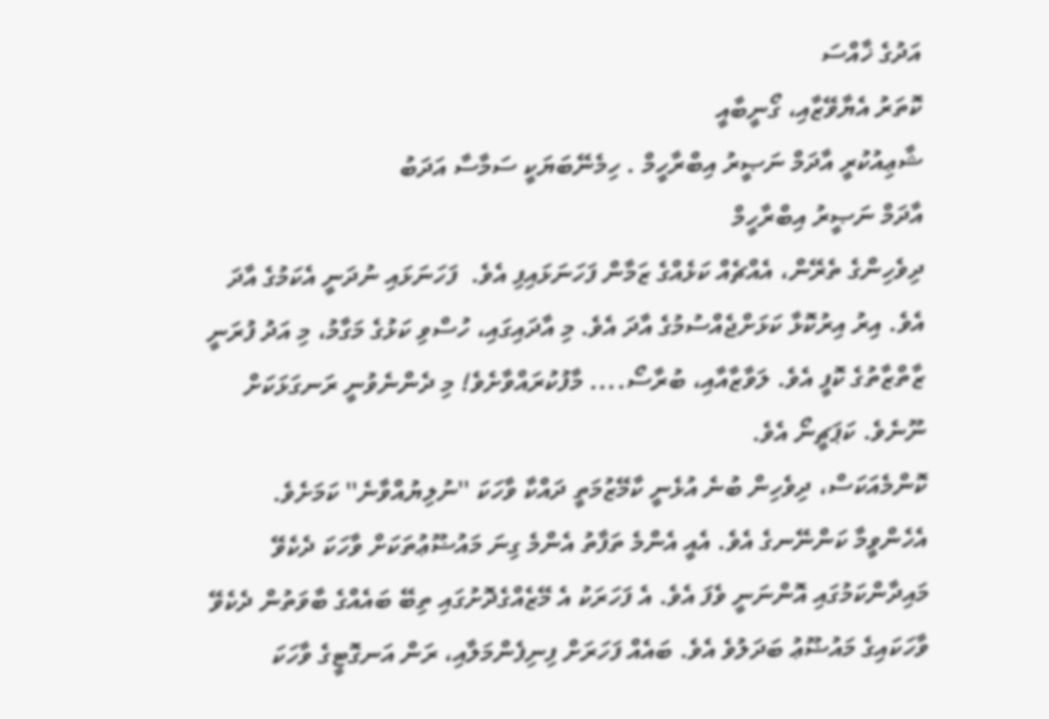އަދުގެ ޚާއްސަ
ކޮތަރު އެޔާވޭޒާއި، ގޯނީބާއީ
ޝާޢިއުކުރީ އާދަމް ނަޞީރު އިބްރާހީމް . ހިމެނޭބަޔަކީ ސަމާސާ އަދަބު
އާދަމް ނަޞީރު އިބްރާހީމް
ދިވެހިންގެ ތެރޭން، އެއްޗެއް ކަޅެއްގެ ޒަމާން ފަހަނަޅައިފި އެވެ.  ފަހަނަޅައި ނުދަނީ އެކަމުގެ އާދަ އެވެ. އިރު އިރުކޮޅާ ކަޅަށްޖެއްސުމުގެ އާދަ އެވެ. މި އާދައިގައި، ހުސްވި ކަޅުގެ މަގާމު، މި އަދު ފުރަނީ ޒާތްޒާތުގެ ކޮފީ އެވެ. ލަވާޒާއާއި، ބުރާސޯ.... މާފުކުރައްވާށެވެ! މި ދެންނެވުނީ ރަނގަޅަކަށް ނޫނެވެ. ކަޕަޗީނޯ އެވެ.
ކޮންމެއަކަސް، ދިވެހިން ބުނެ އުޅެނީ ކާމޭޒުމަތީ ދައްކާ ވާހަކަ ''ނުލިޔުއްވާނެ'' ކަމަށެވެ. އެހެންވީމާ ކަންނޭނގެ އެވެ. އެއީ އެންމެ ތަފާތު އެންމެ ގިނަ މައުޟޫޢުތަކަށް ވާހަކަ ދެކެވޭ މައިދާންކަމުގައި އޮންނަނީ ވެފަ އެވެ. އެ ފަހަރަކު އެ މޭޒެއްގެދޮށުގައި ތިބޭ ބައެއްގެ ބާވަތުން ދެކެވޭ ވާހަކައިގެ މައުޟޫޢު ބަދަލުވެ އެވެ. ބައެއް ފަހަރަށް ފިނިފެންމަލާއި، ރަން އަނގޮޓީގެ ވާހަކަ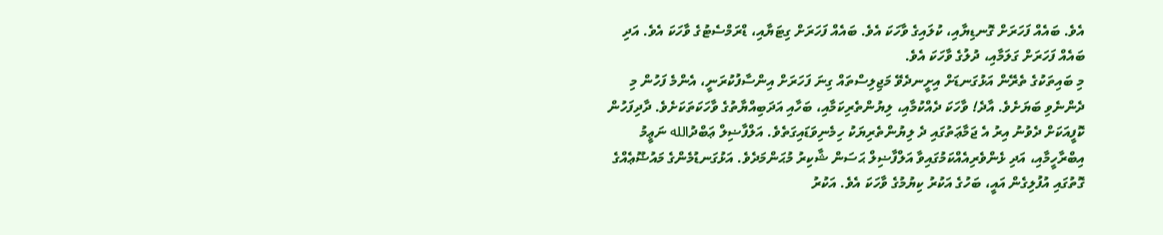އެވެ. ބައެއް ފަހަރަށް ގޮނޑިޔާއި، ކުލައިގެ ވާހަކަ އެވެ. ބައެއް ފަހަރަށް ގިޓަޔާއި، ޑްރަމްސެޓުގެ ވާހަކަ އެވެ. އަދި ބައެއް ފަހަރަށް ގަލަމާއި، ދުލުގެ ވާހަކަ އެވެ.
މި ބައިތަކުގެ ތެރޭން އަޅުގަނޑަށް އިށީނދެވޭ މަޖިލިސްތައް ގިނަ ފަހަރަށް އިންސާފުކުރަނީ، އެންމެ ފަހުން މި ދެންނެވި ބަޔަށެވެ. އާދެ! ވާހަކަ ދެއްކުމާއި، ލިޔުންތެރިކަމާއި، ބަހާއި އަދަބިއްޔާތުގެ ވާހަކަތަކަށެވެ. ދާދިފަހުން ކޮފީއަކަށް ދެވުނު އިރު އެ ޖަމާޢަތުގައި ދެ ލިޔުންތެރިޔަކު ހިމެނިވަޑައިގަތެވެ. އަލްފާޟިލް ޢަބްދުالله ނަޢީމު އިބްރާހީމާއި، އަދި ޅެންވެރިއެއްކަމުގައިވާ އަލްފާޟިލް ޙަސަން ޝާކިރު މުޙަންމަދެވެ. އަޅުގަނޑުމެންގެ މައުޟޫޢެއްގެ ގޮތުގައި އުފުލިގެން އައީ، ބަހުގެ އަކުރު ކިޔުމުގެ ވާހަކަ އެވެ. އަކުރު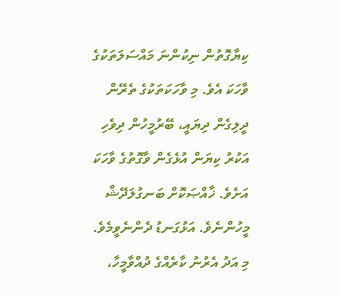ކިޔާގޮތުން ނިކުންނަ މައްސަލަތަކުގެ ވާހަކަ އެވެ. މި ވާހަކަތަކުގެ ތެރޭން ދީލިގެން ދިޔައީ، ބޭރުމީހުން ދިވެހި އަކުރު ކިޔަން އުޅެގެން ވާގޮތުގެ ވާހަކަ އަށެވެ. ޚާއްޞަކޮށް ބަނގުލަދޭޝް މީހުންނެވެ. އަޅުގަނޑު ދެންނެވީމެވެ. މި އަދު އެރުނު ކާރެއްގެ ދުއްވާމީހާ،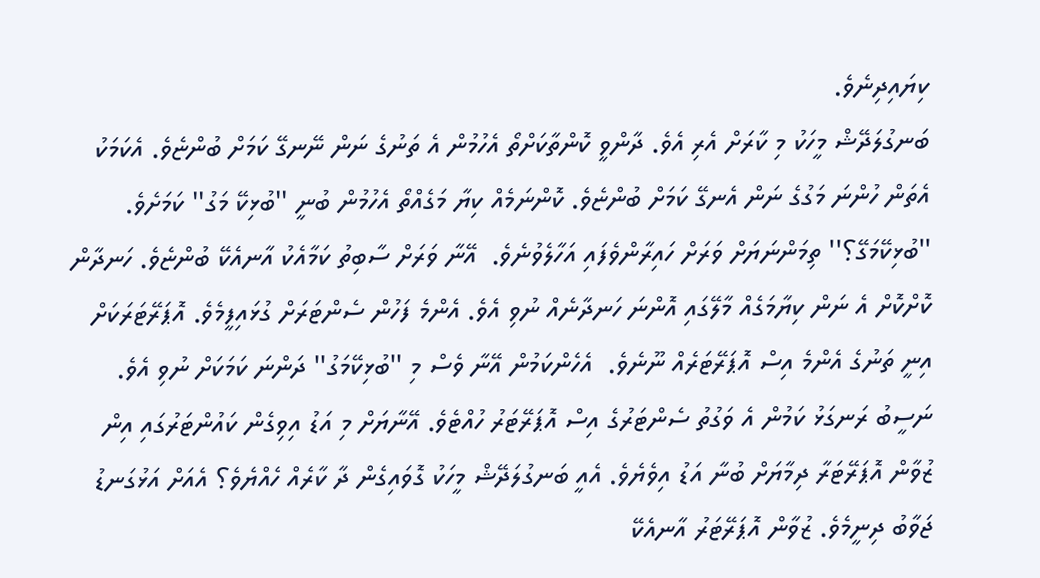ކިޔައިދިނެވެ.
ބަނގުލަދޭޝް މީހަކު މި ކާރަށް އެރި އެވެ. ދާންވީ ކޮންތާކަށްތޯ އެހުމުން އެ ތަނުގެ ނަން ނޭނގޭ ކަމަށް ބުންޏެވެ. އެކަމަކު އެތަން ހުންނަ މަގުގެ ނަން އެނގޭ ކަމަށް ބުންޏެވެ. ކޮންނަމެއް ކިޔާ މަގެއްތޯ އެހުމުން ބުނީ ''ބުޅިކޭ މަގު'' ކަމަށެވެ. ''ބުޅިކޭމަގޭ؟'' ތިމަންނަޔަށް ވަރަށް ހައިރާންވެފައި އަހާލެވުނެވެ.  އޭނާ ވަރަށް ސާބިތު ކަމާއެކު އާނއެކޭ ބުންޏެވެ. ހަނދާން ކޮށްކޮށް އެ ނަން ކިޔާމަގެއް މާލޭގައި އޮންނަ ހަނދާނެއް ނުވި އެވެ. އެންމެ ފަހުން ސެންޓަރަށް ގުޅައިފީމެވެ. އޮޕަރޭޓަރަކަށް އިނީ ތަނުގެ އެންމެ އިސް އޮޕަރޭޓަރެއް ނޫނެވެ.  އެހެންކަމުން އޭނާ ވެސް މި ''ބުޅިކޭމަގު'' ދަންނަ ކަމަކަށް ނުވި އެވެ. ނަސީބު ރަނގަޅު ކަމުން އެ ވަގުތު ސެންޓަރުގެ އިސް އޮޕަރޭޓަރު ހުއްޓެވެ. އޭނާޔަށް މި އަޑު އިވިގެން ކައުންޓަރުގައި އިން ޒުވާން އޮޕަރޭޓަރާ ދިމާޔަށް ބުނާ އަޑު އިވެޔެވެ. އެއީ ބަނގުލަދޭޝް މީހަކު ގޮވައިގެން ދާ ކާރެއް ހެއްޔެވެ؟ އެއަށް އަޅުގަނޑު ޖަވާބު ދިނީމެވެ. ޒުވާން އޮޕަރޭޓަރު އާނއެކޭ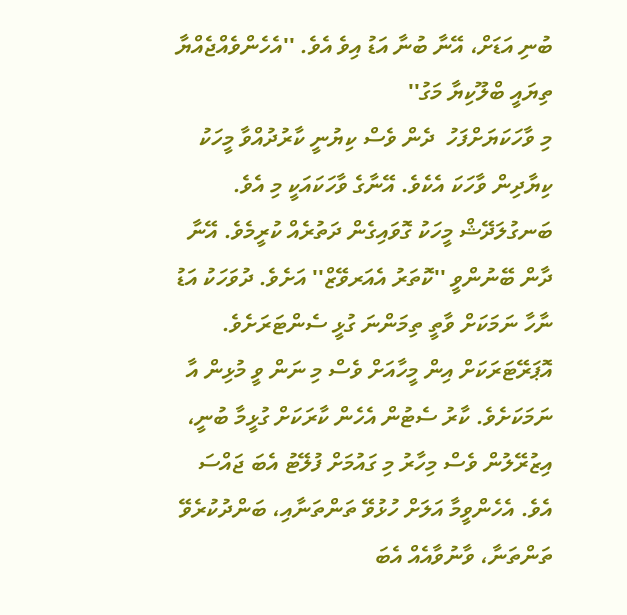ބުނި އަޑަށް، އޭނާ ބުނާ އަޑު އިވެ އެވެ. ''އެހެންވެއްޖެއްޔާ ތިޔައީ ބްލޫކިޔާ މަގު''
މި ވާހަކަޔަށްފަހު  ދެން ވެސް ކިޔުނީ ކާރުދުއްވާ މީހަކު ކިޔާދިން ވާހަކަ އެކެވެ. އޭނާގެ ވާހަކައަކީ މި އެވެ. ބަނގުލަދޭޝް މީހަކު ގޮވައިގެން ދަތުރެއް ކުރީމެވެ. އޭނާ ދާން ބޭނުންވީ ''ކޮތަރު އެއަރވޭޒް'' އަށެވެ. ދުވަހަކު އަޑު ނާހާ ނަމަކަށް ވާތީ ތިމަންނަ ގުޅީ ސެންޓަރަށެވެ.  އޮޕަރޭޓަރަކަށް އިން މީހާއަށް ވެސް މި ނަން ވީ މުޅިން އާ ނަމަކަށެވެ. ކާރު ސެޓުން އެހެން ކާރަކަށް ގުޅީމާ ބުނީ، އިޒުރޭލުން ވެސް މިހާރު މި ގައުމަށް ފުލޭޓު އެބަ ޖައްސަ އެވެ. އެހެންވީމާ އަލަށް ހުޅުވޭ ތަންތަނާއި، ބަންދުކުރެވޭ ތަންތަނާ، ވާނުވާއެއް އެބަ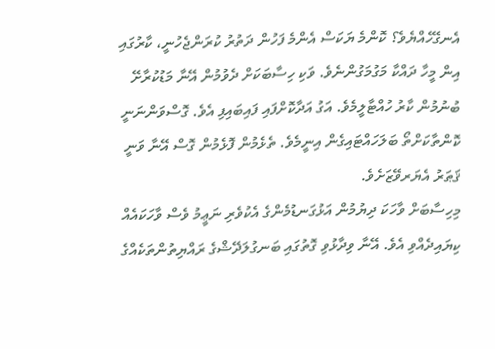އެނގޭހެއްޔެވެ؟ ކޮންމެ ޔަކަސް އެންމެ ފަހުން ދަތުރު ކުރަންޖެހުނީ، ކާރުގައި އިން މީހާ ދައްކާ މަގުމަގުންނެވެ. ވަކި ހިސާބަކަށް ދެވުމުން އޭނާ މަޑުކުރާށޭ ބުނުމުން ކާރު ހުއްޓާލީމެވެ. އަގު އަދާކޮށްފައި ފައިބައިފި އެވެ. ގޮސްވަންނަނީ ކޮންތާކަށްތޯ ބަލަހައްޓައިގެން އިނީމެވެ. ތެޅެމުން ފޮޅެމުން ގޮސް އޭނާ ވަނީ ޤަޠަރު އެޔަރވޭޒަށެވެ.
މިހިސާބަށް ވާހަކަ ދިޔުމުން އަޅުގަނޑުމެންގެ އެކުވެރި ނަޢީމު ވެސް ވާހަކައެއް ކިޔައިދެއްވި އެވެ. އޭނާ ވިދާޅުވި ގޮތުގައި ބަނގުލަދޭޝްގެ ރައްޔިތުންތަކެއްގެ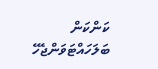ކަންކަން ބަލަހައްޓަވަންޖެހޭ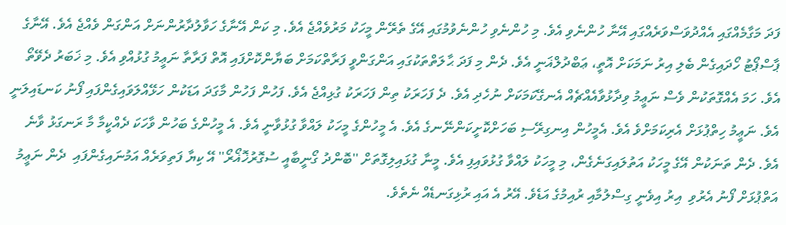ފަދަ މަގާމެއްގައި އެއްދުވަސްވަރެއްގައި އޭނާ ހުންނެވި އެވެ. މި ހުންނެވި ހުންނެވުމުގައި އޭގެ ތެރޭން މީހަކު މަރުވެއްޖެ އެވެ. މި ކަން އޭނާގެ ހަވާލުދާރުންނަށް އަންގަން ވެއްޖެ އެވެ. އޭނާގެ ޕާސްޕޯޓު ހޯދައިގެން ބެލި އިރު ނަމަކަށް އޮތީ، ޢަބްދުލްޣަނީ އެވެ. ދެން މި ފަދަ ޙާލަތްތަކުގައި އަންގަންވީ ފަރާތްކަމަށް ބަޔާންކޮށްފައި އޮތް ފަރާތާ ނަޢީމު ގުޅުއްވި އެވެ. މި ޚަބަރު ދެވޭތޯ އެވެ. ހަމަ އެއްގޮތަކުން ވެސް ނަޢީމު ވިދާޅުވާއެއްޗެއް އެނގޭކަމަކަށް ނުހެދި އެވެ. ދެ ފަހަރަކު ތިން ފަހަރަކު ގުޅިއްޖެ އެވެ. ފަހުން ފަހުން މާގަދަ އަޑަކުން ހަޅޭއްލަވައިގެންފައި ފޯނު ކަނޑައިލަނީ އެވެ. ނަޢީމު ހިތްޕުޅަށް އެރިކަމަށްވެ އެވެ. އެމީހުން އިނގިރޭސި ބަހަށްކޮށީކަންނޭނގެ އެވެ. އެ މީހުންގެ މީހަކު ލައްވާ ގުޅުވާނީ އެވެ. އެ މީހުންގެ ބަހުން ވާހަކަ ދެއްކީމާ މާ ރަނގަޅު ވާނެ އެވެ. ދެން ތަނަކުން އޭގެ މީހަކު އަތުލައިގަނެގެން، މި މީހަކު ލައްވާ ގުޅުވައިފި އެވެ. މީނާ ގުޅައިލިގޮތަށް ''ބޮންދު ގޯނީބާއީ ސުގޮރުޚޮޣޯރޯ'' އޭ ކިޔާ ފަތިވަރެއް އަމުނައިގެންފައި  ދެން ނަޢީމު އަތްޕުޅަށް ފޯނު އެރުވި  އިރު އިވެނީ ގިސްލުމާއި ރުއިމުގެ އަޑެވެ. އޭރު އެ އައި ރުޅިގަނޑެއް ނެތެވެ.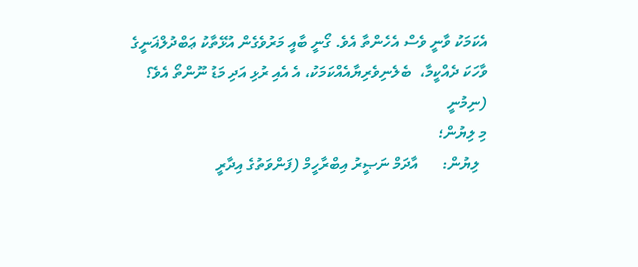އެކަމަކު ވާނީ ވެސް އެހެންތާ އެވެ. ގޯނީ ބާއީ މަރުވެގެން އުޅޭތާކު ޢަބްދުލްޣަނީގެ ވާހަކަ ދެއްކީމާ،  ބެލެނިވެރިޔާއެއްކަމަކު، އެ އެއި ރުޅި އަދި މަޑު ނޫންތޯ އެވެ؟
(ނިމުނީ
މި ލިޔުން؛
  ލިޔުން:      އާދަމް ނަޞީރު އިބްރާހީމް (ފަންވަތުގެ އިދާރީ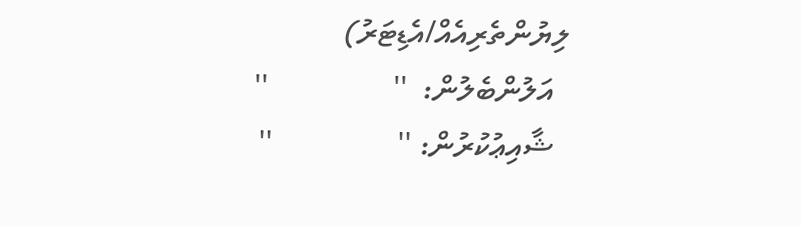ލިޔުންތެރިއެއް/އެޑިޓަރު)
  އަލުންބެލުން:  ''                ''
  ޝާއިޢުކުރުން: ''                ''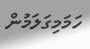ހަމަމިގަލަމުން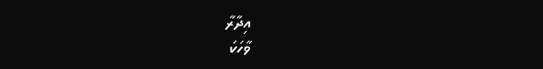އިދާރާ
ވާހަކަ